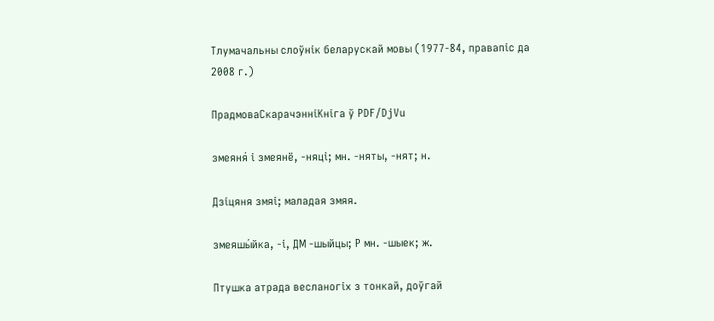Тлумачальны слоўнік беларускай мовы (1977-84, правапіс да 2008 г.)

ПрадмоваСкарачэнніКніга ў PDF/DjVu

змеяня́ і змеянё, ‑няці; мн. ‑няты, ‑нят; н.

Дзіцяня змяі; маладая змяя.

змеяшы́йка, ‑і, ДМ ‑шыйцы; Р мн. ‑шыек; ж.

Птушка атрада весланогіх з тонкай, доўгай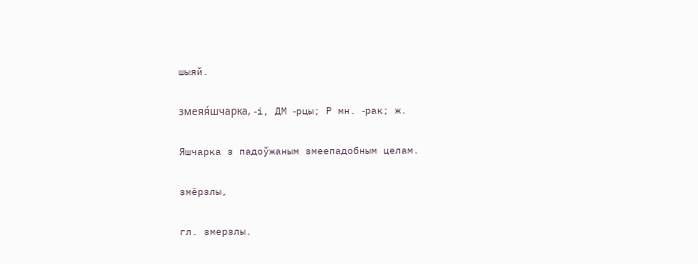шыяй.

змеяя́шчарка, ‑і, ДМ ‑рцы; Р мн. ‑рак; ж.

Яшчарка з падоўжаным змеепадобным целам.

змёрзлы,

гл. змерзлы.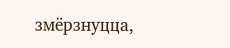змёрзнуцца,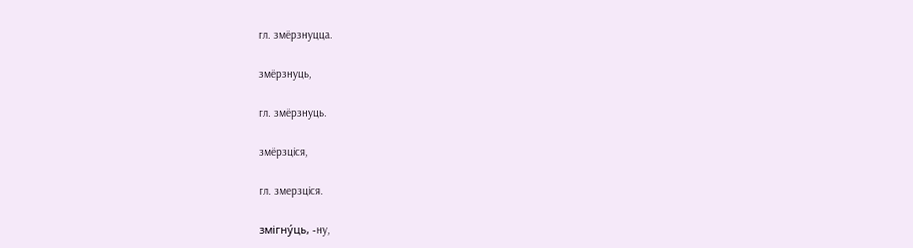гл. змёрзнуцца.

змёрзнуць,

гл. змёрзнуць.

змёрзціся,

гл. змерзціся.

змігну́ць, ‑ну,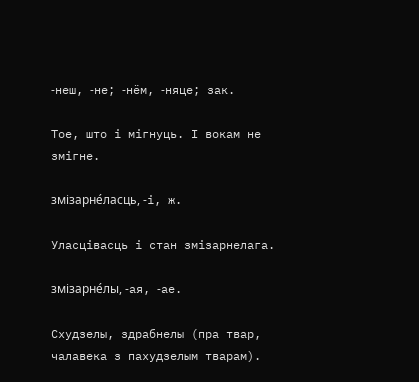‑неш, ‑не; ‑нём, ‑няце; зак.

Тое, што і мігнуць. І вокам не змігне.

змізарне́ласць, ‑і, ж.

Уласцівасць і стан змізарнелага.

змізарне́лы, ‑ая, ‑ае.

Схудзелы, здрабнелы (пра твар, чалавека з пахудзелым тварам).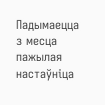Падымаецца з месца пажылая настаўніца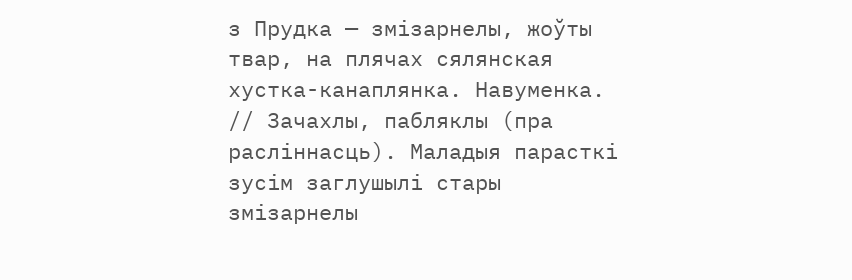з Прудка — змізарнелы, жоўты твар, на плячах сялянская хустка-канаплянка. Навуменка. // Зачахлы, пабляклы (пра расліннасць). Маладыя парасткі зусім заглушылі стары змізарнелы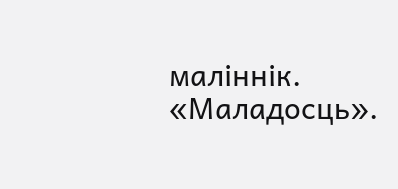маліннік. «Маладосць».